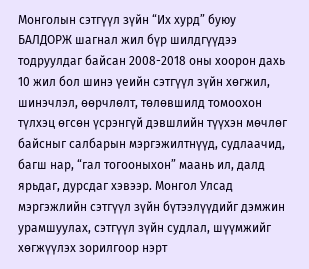Монголын сэтгүүл зүйн “Их хурд” буюу БАЛДОРЖ шагнал жил бүр шилдгүүдээ тодруулдаг байсан 2008-2018 оны хоорон дахь 10 жил бол шинэ үеийн сэтгүүл зүйн хөгжил, шинэчлэл, өөрчлөлт, төлөвшилд томоохон түлхэц өгсөн үсрэнгүй дэвшлийн түүхэн мөчлөг байсныг салбарын мэргэжилтнүүд, судлаачид, багш нар, “гал тогооныхон” маань ил, далд ярьдаг, дурсдаг хэвээр. Монгол Улсад мэргэжлийн сэтгүүл зүйн бүтээлүүдийг дэмжин урамшуулах, сэтгүүл зүйн судлал, шүүмжийг хөгжүүлэх зорилгоор нэрт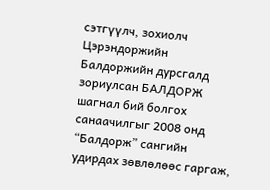сэтгүүлч, зохиолч Цэрэндоржийн Балдоржийн дурсгалд зориулсан БАЛДОРЖ шагнал бий болгох санаачилгыг 2008 онд “Балдорж” сангийн удирдах зөвлөлөөс гаргаж,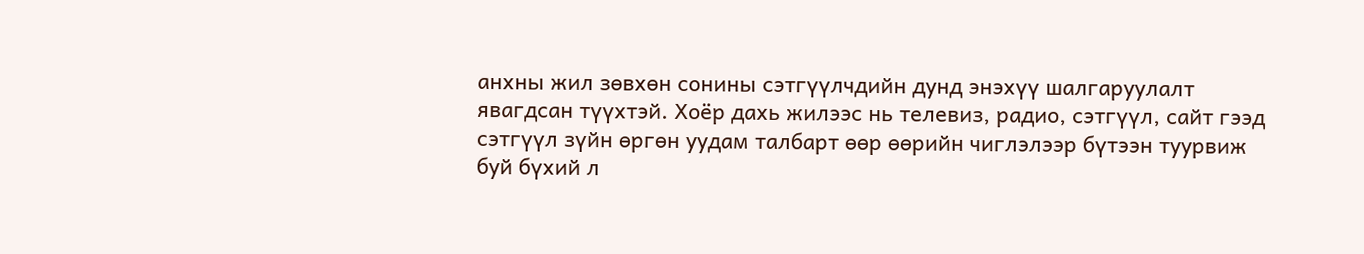анхны жил зөвхөн сонины сэтгүүлчдийн дунд энэхүү шалгаруулалт явагдсан түүхтэй. Хоёр дахь жилээс нь телевиз, радио, сэтгүүл, сайт гээд сэтгүүл зүйн өргөн уудам талбарт өөр өөрийн чиглэлээр бүтээн туурвиж буй бүхий л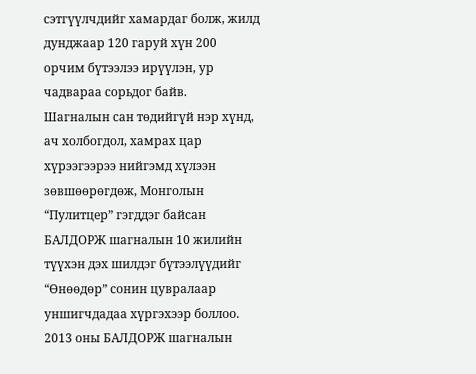сэтгүүлчдийг хамардаг болж, жилд дунджаар 120 гаруй хүн 200 орчим бүтээлээ ирүүлэн, ур чадвараа сорьдог байв.
Шагналын сан төдийгүй нэр хүнд, ач холбогдол, хамрах цар хүрээгээрээ нийгэмд хүлээн зөвшөөрөгдөж, Монголын “Пулитцер” гэгддэг байсан БАЛДОРЖ шагналын 10 жилийн түүхэн дэх шилдэг бүтээлүүдийг “Өнөөдөр” сонин цувралаар уншигчдадаа хүргэхээр боллоо. 2013 оны БАЛДОРЖ шагналын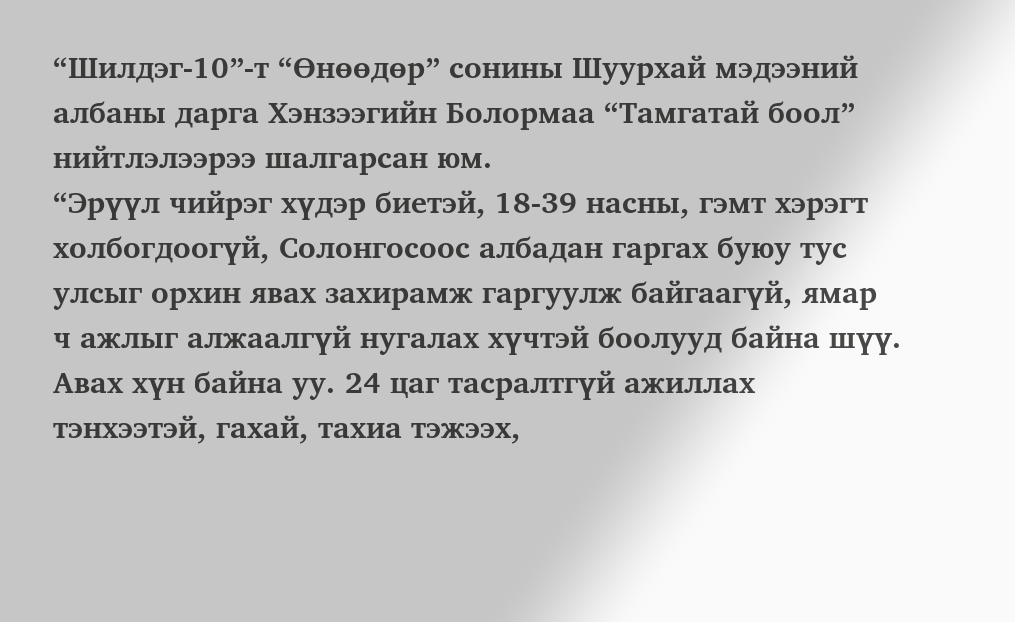“Шилдэг-10”-т “Өнөөдөр” сонины Шуурхай мэдээний албаны дарга Хэнзээгийн Болормаа “Тамгатай боол” нийтлэлээрээ шалгарсан юм.
“Эрүүл чийрэг хүдэр биетэй, 18-39 насны, гэмт хэрэгт холбогдоогүй, Солонгосоос албадан гаргах буюу тус улсыг орхин явах захирамж гаргуулж байгаагүй, ямар ч ажлыг алжаалгүй нугалах хүчтэй боолууд байна шүү. Авах хүн байна уу. 24 цаг тасралтгүй ажиллах тэнхээтэй, гахай, тахиа тэжээх,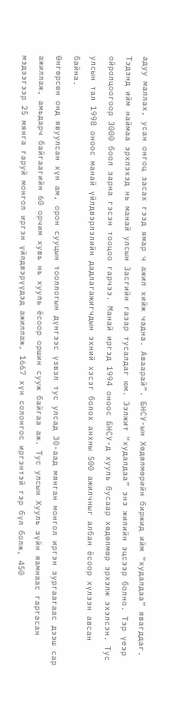адуу маллах, усан онгоц засах гээд ямар ч ажил хийж чадна. Аваарай”. БНСУ-ын Хөдөлмөрийн биржид ийм “худалдаа” явагддаг. Тэдэнд ийм наймаа эрхлэхэд нь манай улсын Засгийн газар тусалдаг юм. Ээлжит “худалдаа” энэ жилийн эцсээр болно. Тэр үеэр ойролцоогоор 3000 боол зарна гэсэн тооцоо гарчээ. Манай иргэд 1994 оноос БНСУ-д хууль бусаар хөдөлмөр эрхэлж эхэлсэн. Тус улсын тал 1998 оноос манай үйлдвэрлэлийн дадлагажигчдын эхний хэсэг болох анхны 500 ажилчныг албан ёсоор хүлээн авсан байна.
Өнгөрсөн онд явуулсан хүн ам, орон сууцын тооллогын дүнгээс үзвэл тус улсад 30-аад мянган монгол иргэн зургаагаас дээш сар ажиллаж, амьдарч байгаагийн 60 орчим хувь нь хууль ёсоор оршин сууж байгаа аж. Тус улсын Хууль зүйн яамнаас гаргасан мэдээгээр 25 мянга гаруй монгол иргэн үйлдвэрүүдэд ажиллаж, 1667 хүн солонгос иргэнтэй гэр бүл болж, 450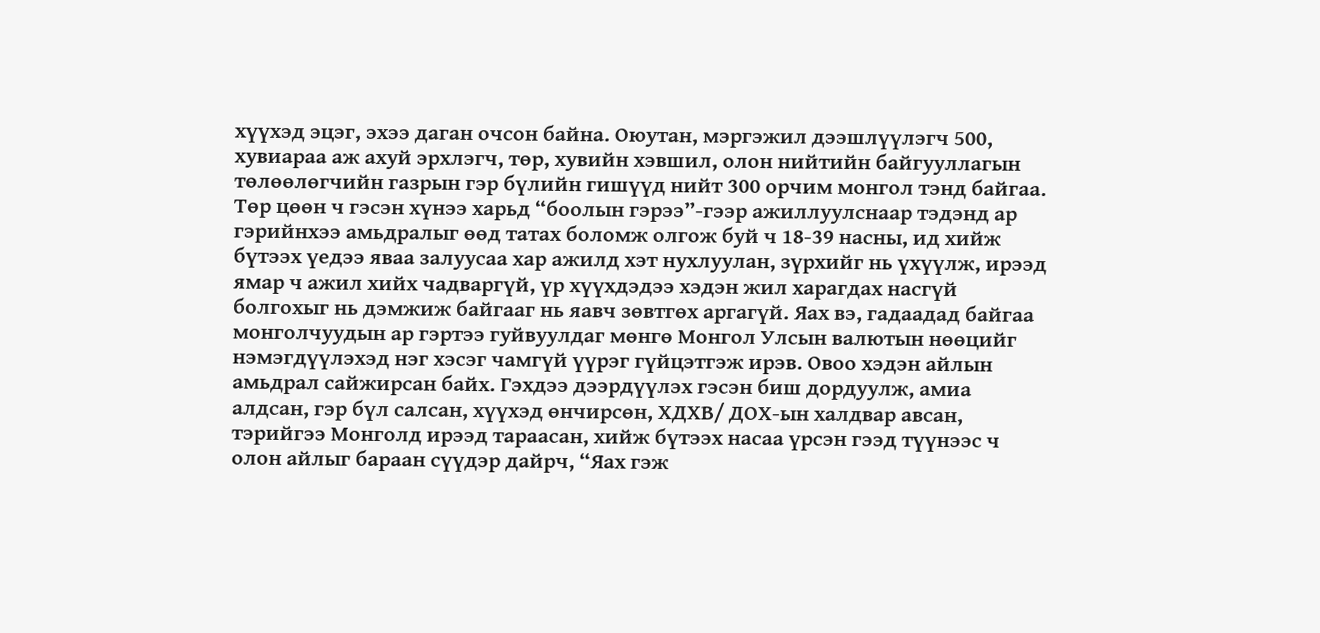хүүхэд эцэг, эхээ даган очсон байна. Оюутан, мэргэжил дээшлүүлэгч 500, хувиараа аж ахуй эрхлэгч, төр, хувийн хэвшил, олон нийтийн байгууллагын төлөөлөгчийн газрын гэр бүлийн гишүүд нийт 300 орчим монгол тэнд байгаа.
Төр цөөн ч гэсэн хүнээ харьд “боолын гэрээ”-гээр ажиллуулснаар тэдэнд ар гэрийнхээ амьдралыг өөд татах боломж олгож буй ч 18-39 насны, ид хийж бүтээх үедээ яваа залуусаа хар ажилд хэт нухлуулан, зүрхийг нь үхүүлж, ирээд ямар ч ажил хийх чадваргүй, үр хүүхдэдээ хэдэн жил харагдах насгүй болгохыг нь дэмжиж байгааг нь яавч зөвтгөх аргагүй. Яах вэ, гадаадад байгаа монголчуудын ар гэртээ гуйвуулдаг мөнгө Монгол Улсын валютын нөөцийг нэмэгдүүлэхэд нэг хэсэг чамгүй үүрэг гүйцэтгэж ирэв. Овоо хэдэн айлын амьдрал сайжирсан байх. Гэхдээ дээрдүүлэх гэсэн биш дордуулж, амиа алдсан, гэр бүл салсан, хүүхэд өнчирсөн, ХДХВ/ ДОХ-ын халдвар авсан, тэрийгээ Монголд ирээд тараасан, хийж бүтээх насаа үрсэн гээд түүнээс ч олон айлыг бараан сүүдэр дайрч, “Яах гэж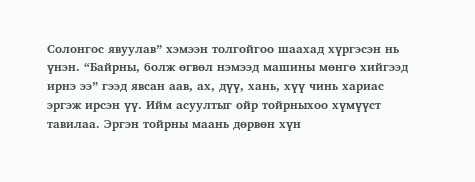Солонгос явуулав” хэмээн толгойгоо шаахад хүргэсэн нь үнэн. “Байрны, болж өгвөл нэмээд машины мөнгө хийгээд ирнэ ээ” гээд явсан аав, ах, дүү, хань, хүү чинь хариас эргэж ирсэн үү. Ийм асуултыг ойр тойрныхоо хүмүүст тавилаа. Эргэн тойрны маань дөрвөн хүн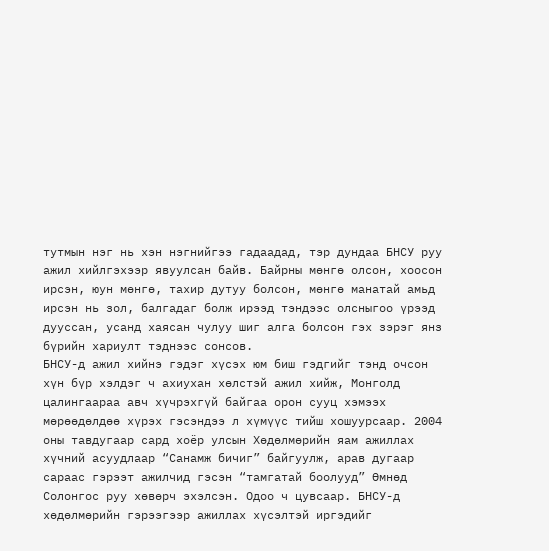тутмын нэг нь хэн нэгнийгээ гадаадад, тэр дундаа БНСУ руу ажил хийлгэхээр явуулсан байв. Байрны мөнгө олсон, хоосон ирсэн, юун мөнгө, тахир дутуу болсон, мөнгө манатай амьд ирсэн нь зол, балгадаг болж ирээд тэндээс олсныгоо үрээд дууссан, усанд хаясан чулуу шиг алга болсон гэх зэрэг янз бүрийн хариулт тэднээс сонсов.
БНСУ-д ажил хийнэ гэдэг хүсэх юм биш гэдгийг тэнд очсон хүн бүр хэлдэг ч ахиухан хөлстэй ажил хийж, Монголд цалингаараа авч хүчрэхгүй байгаа орон сууц хэмээх мөрөөдөлдөө хүрэх гэсэндээ л хүмүүс тийш хошуурсаар. 2004 оны тавдугаар сард хоёр улсын Хөдөлмөрийн яам ажиллах хүчний асуудлаар “Санамж бичиг” байгуулж, арав дугаар сараас гэрээт ажилчид гэсэн “тамгатай боолууд” Өмнөд Солонгос руу хөвөрч эхэлсэн. Одоо ч цувсаар. БНСУ-д хөдөлмөрийн гэрээгээр ажиллах хүсэлтэй иргэдийг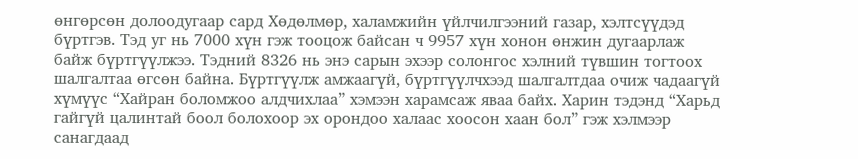өнгөрсөн долоодугаар сард Хөдөлмөр, халамжийн үйлчилгээний газар, хэлтсүүдэд бүртгэв. Тэд уг нь 7000 хүн гэж тооцож байсан ч 9957 хүн хонон өнжин дугаарлаж байж бүртгүүлжээ. Тэдний 8326 нь энэ сарын эхээр солонгос хэлний түвшин тогтоох шалгалтаа өгсөн байна. Бүртгүүлж амжаагүй, бүртгүүлчхээд шалгалтдаа очиж чадаагүй хүмүүс “Хайран боломжоо алдчихлаа” хэмээн харамсаж яваа байх. Харин тэдэнд “Харьд гайгүй цалинтай боол болохоор эх орондоо халаас хоосон хаан бол” гэж хэлмээр санагдаад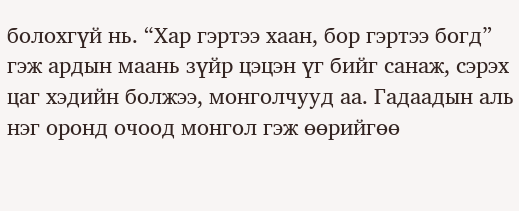болохгүй нь. “Хар гэртээ хаан, бор гэртээ богд” гэж ардын маань зүйр цэцэн үг бийг санаж, сэрэх цаг хэдийн болжээ, монголчууд аа. Гадаадын аль нэг оронд очоод монгол гэж өөрийгөө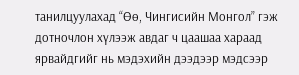танилцуулахад “Өө, Чингисийн Монгол” гэж дотночлон хүлээж авдаг ч цаашаа хараад ярвайдгийг нь мэдэхийн дээдээр мэдсээр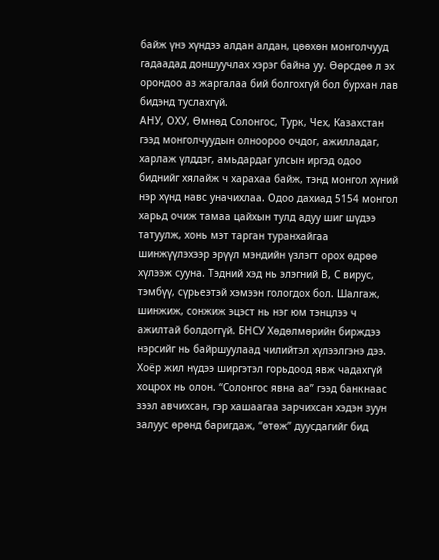байж үнэ хүндээ алдан алдан, цөөхөн монголчууд гадаадад доншуучлах хэрэг байна уу. Өөрсдөө л эх орондоо аз жаргалаа бий болгохгүй бол бурхан лав бидэнд туслахгүй.
АНУ, ОХУ, Өмнөд Солонгос, Турк, Чех, Казахстан гээд монголчуудын олноороо очдог, ажилладаг, харлаж үлддэг, амьдардаг улсын иргэд одоо биднийг хялайж ч харахаа байж, тэнд монгол хүний нэр хүнд навс уначихлаа. Одоо дахиад 5154 монгол харьд очиж тамаа цайхын тулд адуу шиг шүдээ татуулж, хонь мэт тарган туранхайгаа шинжүүлэхээр эрүүл мэндийн үзлэгт орох өдрөө хүлээж сууна. Тэдний хэд нь элэгний В, С вирус, тэмбүү, сүрьеэтэй хэмээн гологдох бол. Шалгаж, шинжиж, сонжиж эцэст нь нэг юм тэнцлээ ч ажилтай болдоггүй. БНСУ Хөдөлмөрийн бирждээ нэрсийг нь байршуулаад чилийтэл хүлээлгэнэ дээ. Хоёр жил нүдээ ширгэтэл горьдоод явж чадахгүй хоцрох нь олон. “Солонгос явна аа” гээд банкнаас зээл авчихсан, гэр хашаагаа зарчихсан хэдэн зуун залуус өрөнд баригдаж, “өтөж” дуусдагийг бид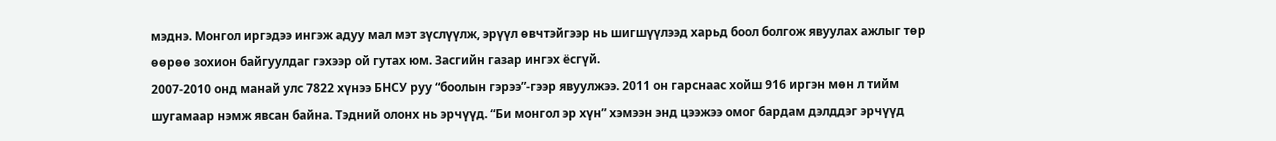мэднэ. Монгол иргэдээ ингэж адуу мал мэт зүслүүлж, эрүүл өвчтэйгээр нь шигшүүлээд харьд боол болгож явуулах ажлыг төр өөрөө зохион байгуулдаг гэхээр ой гутах юм. Засгийн газар ингэх ёсгүй.
2007-2010 онд манай улс 7822 хүнээ БНСУ руу “боолын гэрээ”-гээр явуулжээ. 2011 он гарснаас хойш 916 иргэн мөн л тийм шугамаар нэмж явсан байна. Тэдний олонх нь эрчүүд. “Би монгол эр хүн” хэмээн энд цээжээ омог бардам дэлддэг эрчүүд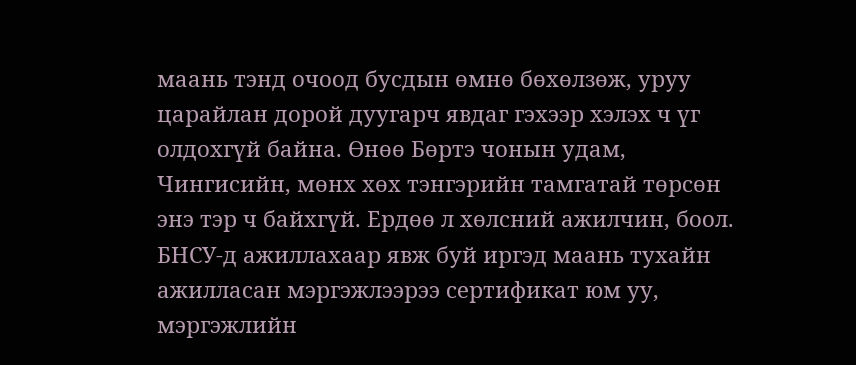маань тэнд очоод бусдын өмнө бөхөлзөж, уруу царайлан дорой дуугарч явдаг гэхээр хэлэх ч үг олдохгүй байна. Өнөө Бөртэ чонын удам, Чингисийн, мөнх хөх тэнгэрийн тамгатай төрсөн энэ тэр ч байхгүй. Ердөө л хөлсний ажилчин, боол. БНСУ-д ажиллахаар явж буй иргэд маань тухайн ажилласан мэргэжлээрээ сертификат юм уу, мэргэжлийн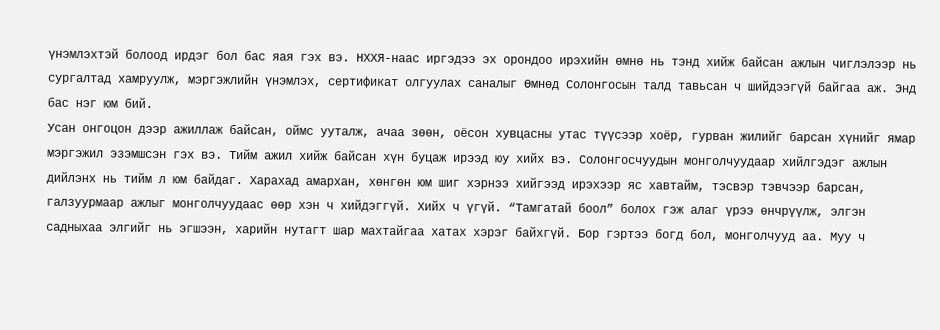үнэмлэхтэй болоод ирдэг бол бас яая гэх вэ. НХХЯ-наас иргэдээ эх орондоо ирэхийн өмнө нь тэнд хийж байсан ажлын чиглэлээр нь сургалтад хамруулж, мэргэжлийн үнэмлэх, сертификат олгуулах саналыг Өмнөд Солонгосын талд тавьсан ч шийдээгүй байгаа аж. Энд бас нэг юм бий.
Усан онгоцон дээр ажиллаж байсан, оймс ууталж, ачаа зөөн, оёсон хувцасны утас түүсээр хоёр, гурван жилийг барсан хүнийг ямар мэргэжил эзэмшсэн гэх вэ. Тийм ажил хийж байсан хүн буцаж ирээд юу хийх вэ. Солонгосчуудын монголчуудаар хийлгэдэг ажлын дийлэнх нь тийм л юм байдаг. Харахад амархан, хөнгөн юм шиг хэрнээ хийгээд ирэхээр яс хавтайм, тэсвэр тэвчээр барсан, галзуурмаар ажлыг монголчуудаас өөр хэн ч хийдэггүй. Хийх ч үгүй. “Тамгатай боол” болох гэж алаг үрээ өнчрүүлж, элгэн садныхаа элгийг нь эгшээн, харийн нутагт шар махтайгаа хатах хэрэг байхгүй. Бор гэртээ богд бол, монголчууд аа. Муу ч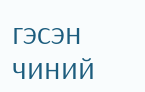гэсэн чиний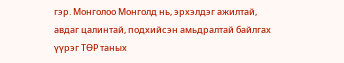гэр. Монголоо Монголд нь, эрхэлдэг ажилтай, авдаг цалинтай, подхийсэн амьдралтай байлгах үүрэг ТӨР таных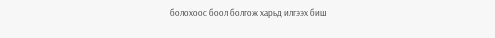болохоос боол болгож харьд илгээх биш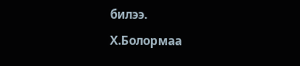билээ.
Х.Болормаа